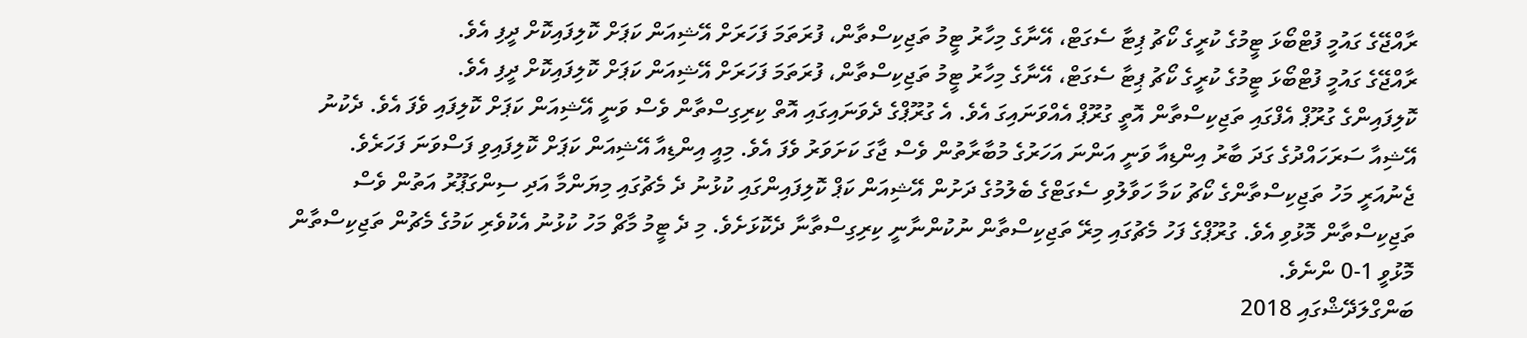ރާއްޖޭގެ ގައުމީ ފުޓްބޯޅަ ޓީމުގެ ކުރީގެ ކޯޗު ޕިޓާ ސެގަޓް، އޭނާގެ މިހާރު ޓީމު ތަޖިކިސްތާން، ފުރަތަމަ ފަހަރަށް އޭޝިއަން ކަޕަށް ކޮލިފައިކޮށް ދީފި އެވެ.
ރާއްޖޭގެ ގައުމީ ފުޓްބޯޅަ ޓީމުގެ ކުރީގެ ކޯޗު ޕިޓާ ސެގަޓް، އޭނާގެ މިހާރު ޓީމު ތަޖިކިސްތާން، ފުރަތަމަ ފަހަރަށް އޭޝިއަން ކަޕަށް ކޮލިފައިކޮށް ދީފި އެވެ.
ކޮލިފައިންގެ ގުރޫޕް އެފްގައި ތަޖިކިސްތާން އޮތީ ގުރޫޕް އެއްވަނައިގަ އެވެ. އެ ގުރޫޕްގެ ދެވަނައިގައި އޮތް ކިރިގިސްތާން ވެސް ވަނީ އޭޝިއަން ކަޕަށް ކޮލިފައި ވެފަ އެވެ. ދެކުނު އޭޝިއާ ސަރަހައްދުގެ ގަދަ ބާރު އިންޑިއާ ވަނީ އަންނަ އަހަރުގެ މުބާރާތުން ވެސް ޖާގަ ކަށަވަރު ވެފަ އެވެ. މިއީ އިންޑިއާ އޭޝިއަން ކަޕަށް ކޮލިފައިވި ފަސްވަނަ ފަހަރެވެ.
ޖެނުއަރީ މަހު ތަޖިކިސްތާންގެ ކޯޗު ކަމާ ހަވާލުވި ސެގަޓްގެ ބެލުމުގެ ދަށުން އޭޝިއަން ކަޕް ކޮލިފައިންގައި ކުޅުނު ދެ މެޗުގައި މިޔަންމާ އަދި ސިންގަޕޫރު އަތުން ވެސް ތަޖިކިސްތާން މޮޅުވި އެވެ. ގުރޫޕްގެ ފަހު މެޗުގައި މިރޭ ތަޖިކިސްތާން ނުކުންނާނީ ކިރިގިސްތާނާ ދެކޮޅަށެވެ. މި ދެ ޓީމު މާޗް މަހު ކުޅުނު އެކުވެރި ކަމުގެ މެޗުން ތަޖިކިސްތާން މޮޅުވީ 1-0 ންނެވެ.
ބަންގްލަދޭޝްގައި 2018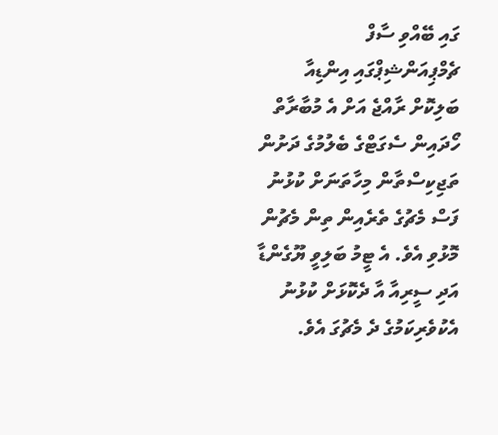ގައި ބޭއްވި ސާފް ޗެމްޕިއަންޝިޕްގައި އިންޑިއާ ބަލިކޮށް ރާއްޖެ އަށް އެ މުބާރާތް ހޯދައިން ސެގަޓްގެ ބެލުމުގެ ދަށުން ތަޖިކިސްތާން މިހާތަނަށް ކުޅުނު ފަސް މެޗުގެ ތެރެއިން ތިން މެޗުން މޮޅުވި އެވެ. އެ ޓީމު ބަލިވީ ޔޫގެންޑާ އަދި ސީރިއާ އާ ދެކޮޅަށް ކުޅުނު އެކުވެރިކަމުގެ ދެ މެޗުގަ އެވެ.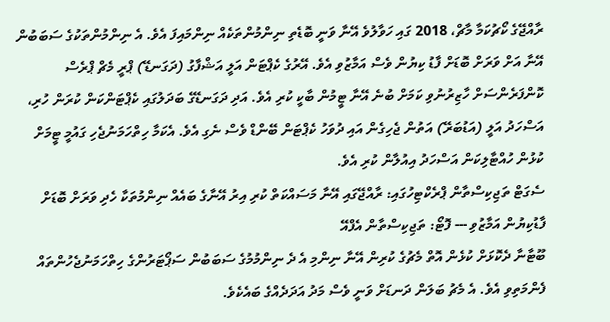ރާއްޖޭގެ ކޯޗުކަމާ މާޗް، 2018 ގައި ހަވާލުވެ އޭނާ ވަނީ ބޮޑެތި ނިންމުންތަކެއް ނިންމައިފަ އެވެ. އެ ނިންމުންތަކުގެ ސަބަބުން އޭނާ އަށް ވަރަށް ބޮޑަށް ފާޑު ކިޔުން ވެސް އަމާޒުވި އެވެ. އޭރުގެ ކެޕްޓަން އަލީ އަޝްފާގު (ދަގަނޑޭ) ޕްރީ މެޗް ޕްރެސް ކޮންފަރެންސަށް ހާޒިރުނުވި ކަމަށް ބުނެ އޭނާ ޓީމުން ބާކީ ކުރި އެވެ. އަދި ދަގަނޑޭގެ ބަދަލުގައި ކެޕްޓަންކަން ކުރަން ހުރި، އަސްހަދު އަލީ (އަޑުބަރޭ) އަތުން ޖެހިގެން އައި ދުވަހު ކެޕްޓަން ބޭންޑް ވެސް ނެގި އެވެ. އެކަމާ ހިތްހަމަނުޖެހި ގައުމީ ޓީމަށް ކުޅުން ހުއްޓާލިކަން އަސްހަދު އިއުލާން ކުރި އެވެ.
ސެގަޓް ތަޖިކިސްތާން ޕްރެކްޓިހުގައި: ރާއްޖޭގައި އޭނާ މަސައްކަތް ކުރި އިރު އޭނާގެ ބައެއް ނިންމުތަކާ ހެދި ވަރަށް ބޮޑަށް ފާޑުކިޔުން އަމާޒުވި --- ފޮޓޯ: ތަޖިކިސްތާން އެފްއޭ
ބޫޓާނާ ދެކޮޅަށް ކުޅެން އޮތް މެޗުގެ ކުރިން އޭނާ ނިންމި އެ ދެ ނިންމުމުގެ ސަބަބުން ސަޕޯޓަރުންގެ ހިތްހަމަނުޖެހުންތައް ފެންމަތިވި އެވެ. އެ މެޗު ބަލަން ދަނޑަށް ވަނީ ވެސް މަދު އަދަދެއްގެ ބައެކެވެ.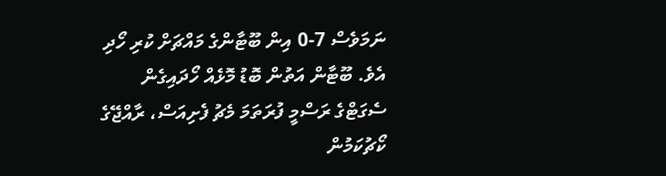ނަމަވެސް 7-0 އިން ބޫޓާންގެ މައްޗަށް ކުރި ހޯދި އެވެ. ބޫޓާން އަތުން ބޮޑު މޮޅެއް ހޯދައިގެން ސެގަޓްގެ ރަސްމީ ފުރަތަމަ މެޗު ފެށިއަސް، ރާއްޖޭގެ ކޯޗުކަމުން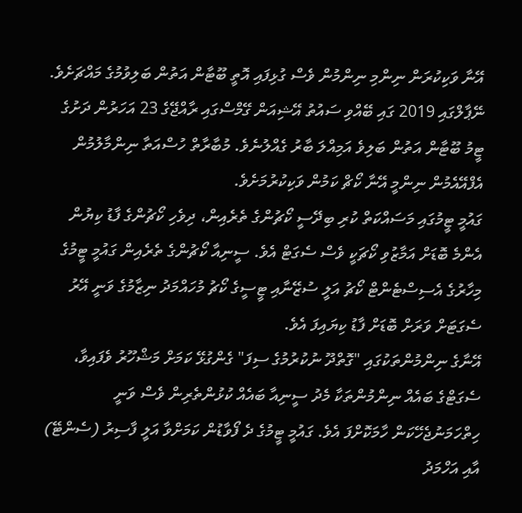އޭނާ ވަކިކުރަން ނިންމި ނިންމުން ވެސް ގުޅިފައި އޮތީ ބޫޓާން އަތުން ބަލިވުމުގެ މައްޗަށެވެ. ނޭޕާލްގައި 2019 ގައި ބޭއްވި ސައުތު އޭޝިއަން ގޭމްސްގައި ރާއްޖޭގެ 23 އަހަރުން ދަށުގެ ޓީމު ބޫޓާން އަތުން ބަލިވެ އަމިއްލަ ބާރު ގެއްލުނެވެ. މުބާރާތް ހުސްއަތާ ނިންމާލުމުން އެފްއޭއެމުން ނިންމީ އޭނާ ކޯޗް ކަމުން ވަކިކުރުމަށެވެ.
ގައުމީ ޓީމުގައި މަސައްކަތް ކުރި ބިދޭސީ ކޯޗުންގެ ތެރެއިން، ދިވެހި ކޯޗުންގެ ފާޑު ކިޔުން އެންމެ ބޮޑަށް އަމާޒުވި ކޯޗަކީ ވެސް ސެގަޓް އެވެ. ސީނިއާ ކޯޗުންގެ ތެރެއިން ގައުމީ ޓީމުގެ މިހާރުގެ އެސިސްޓެންޓް ކޯޗު އަލީ ސުޒޭނާއި ޓީސީގެ ކޯޗު މުހައްމަދު ނިޒާމުގެ ވަނީ އޭރު ސެގަޓަށް ވަރަށް ބޮޑަށް ފާޑު ކިޔައިފަ އެވެ.
އޭނާގެ ނިންމުންތަކުގައި "ގޮތްދޫ ނުކުރުމުގެ ސިފަ" ގެންގުޅޭ ކަމަށް މަޝްހޫރު ވެފައިވާ، ސެގަޓްގެ ބައެއް ނިންމުންތަކާ މެދު ސީނިއާ ބައެއް ކުޅުންތެރިން ވެސް ވަނީ ހިތްހަމަނުޖެހޭކަން ހާމަކޮށްފަ އެވެ. ގައުމީ ޓީމުގެ ދެ ފޯވާޑުން ކަމަށްވާ އަލީ ފާސިރު (ސެންޓޭ) އާއި އަހްމަދު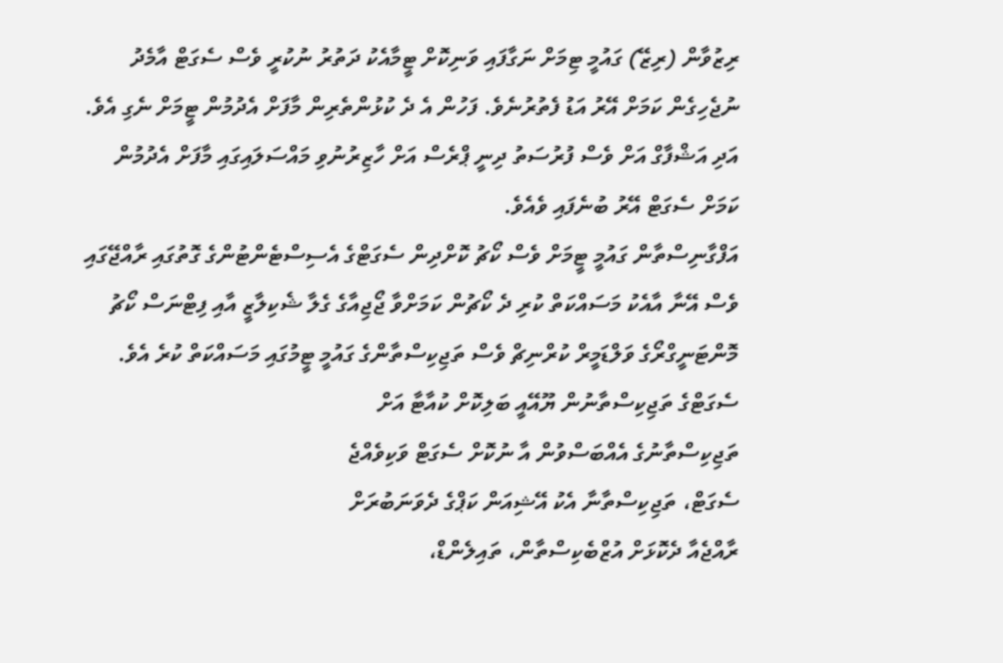ރިޒުވާން (ރިޒޭ) ގައުމީ ޓިމަށް ނަގާފައި ވަނިކޮށް ޓީމާއެކު ދަތުރު ނުކުރީ ވެސް ސެގަޓް އާމެދު ނުޖެހިގެން ކަމަށް އޭރު އަޑު ފެތުރުނެވެ. ފަހުން އެ ދެ ކުޅުންތެރިން މާފަށް އެދުމުން ޓީމަށް ނެގި އެވެ. އަދި އަޝްފާގް އަށް ވެސް ފުރުސަތު ދިނީ ޕްރެސް އަށް ހާޒިރުނުވި މައްސަލައިގައި މާފަށް އެދުމުން ކަމަށް ސެގަޓް އޭރު ބުނެފައި ވެއެވެ.
އަފްގާނިސްތާން ގައުމީ ޓީމަށް ވެސް ކޯޗު ކޮށްދިން ސެގަޓްގެ އެސިސްޓެންޓުންގެ ގޮތުގައި ރާއްޖޭގައި ވެސް އޭނާ އާއެކު މަސައްކަތް ކުރި ދެ ކޯޗުން ކަމަށްވާ ޖޯޖިއާގެ ގެލާ ޝެކިލާޒީ އާއި ފިޓްނަސް ކޯޗު މޮންޓަނީގްރޯގެ ވަލްޑަމީރް ކުރްނިޗް ވެސް ތަޖިކިސްތާންގެ ގައުމީ ޓީމުގައި މަސައްކަތް ކުރެ އެވެ.
ސެގަޓްގެ ތަޖިކިސްތާނުން ޔޫއޭއީ ބަލިކޮށް ކުއާޓާ އަށް
ތަޖިކިސްތާނުގެ އެއްބަސްވުން އާ ނުކޮށް ސެގަޓް ވަކިވެއްޖެ
ސެގަޓް، ތަޖިކިސްތާނާ އެކު އޭޝިއަން ކަޕްގެ ދެވަނަބުރަށް
ރާއްޖެއާ ދެކޮޅަށް އުޒްބެކިސްތާން، ތައިލެންޑް،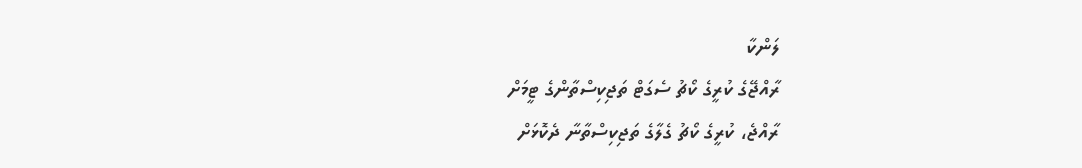ލަންކާ
ރާއްޖޭގެ ކުރީގެ ކޯޗު ސެގަޓް ތަޖިކިސްތާންގެ ޓީމަށް
ރާއްޖެ، ކުރީގެ ކޯޗު ގެލާގެ ތަޖިކިސްތާނާ ދެކޮޅަށް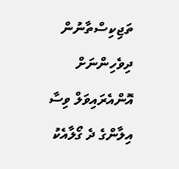ތަޖިކިސްތާނުން ދިވެހިންނަށް އޮންއެރައިވަލް ވިސާ
އިލާންގެ ދެ ގޯލާއެކު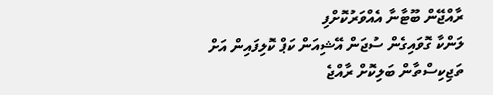ރާއްޖޭން ބޫޓާނާ އެއްވަރުކޮށްފި
ލަންކާ ގޮވައިގެން ސުޖަން އޭޝިއަން ކަޕް ކޮލިފައިން އަށް
ތަޖިކިސްތާން ބަލިކޮށް ރާއްޖެ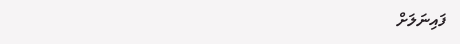ފައިނަލަށް